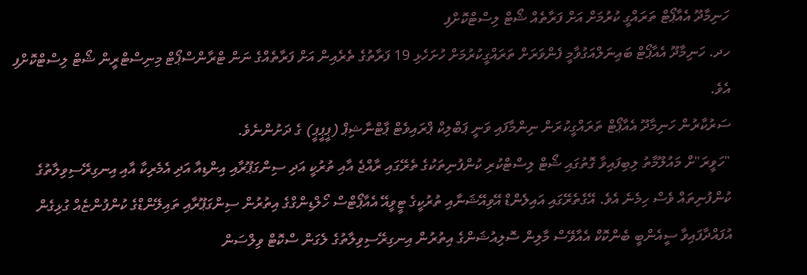ހަނިމާދޫ އެއާޕޯޓް ތަރައްގީ ކުރުމަށް އަށް ފަރާތެއް ޝޯޓް ލިސްޓްކޮށްފި
ހދ. ހަނިމާދޫ އެއާޕޯޓް ބައިނަލްއަގުވާމީ ފެންވަރަށް ތަރައްގީކުރުމަށް ހުށަހެޅި 19 ފަރާތުގެ ތެރެއިން އަށް ފަރާތެއްގެ ނަން ޓްރާންސްޕޯޓް މިނިސްޓްރީން ޝޯޓް ލިސްޓްކޮށްފި އެވެ.
ސަރުކާރުން ހަނިމާދޫ އެއާޕޯޓް ތަރައްގީކުރަން ނިންމާފައި ވަނީ ޕަބްލިކް ޕްރައިވެޓް ޕާޓްނާޝިޕް (ޕީޕީޕީ) ގެ ދަށުންނެވެ.
"ހަވީރަ"ށް މައުލޫމާތު ލިބިފައިވާ ގޮތުގައި ޝޯޓް ލިސްޓްކުރި ކުންފުނިތަކުގެ ތެރޭގައި ރާއްޖެ އާއި ތުރުކީ އަދި ސިންގަޕޫރާއި އިންޑިއާ އަދި އެމެރިކާ އާއި އިނގިރޭސިވިލާތުގެ ކުންފުނިތައް ވެސް ހިމެނެ އެވެ. އޭގެތެރޭގައި އައިލެންޑް އޭވިއޭޝަނާއި ތުރުކީގެ ޓީވީއޭ އެއާޕޯޓްސް ހޯލްޑިންގްގެ އިތުރުން ސިންގަޕޫރާއި ތައިލޭންޑްގެ ކުންފުންޏެއް ގުޅިގެން އުފައްދާފައިވާ ސީއެންބީ ބެންކޮކް އެއާވޭސް މާލިން ސޮލިއުޝަންގެ އިތުރުން އިނގިރޭސިވިލާތުގެ ލެގަން ސްކޮޓް ވިލްސަން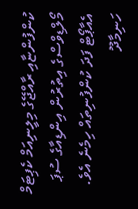ކުންފުންޏާއި ރާއްޖޭގެ މިލީނިއަމް ކެޕިޓަމް މޯލްޑިވްސްގެ އިތުރުން އިންޑިއާގެ ސުޕަ އެއާޕޯޓް ފަދަ ކުންފުނިތައް ހިމެނެ އެވެ.
ހަނިމާދޫ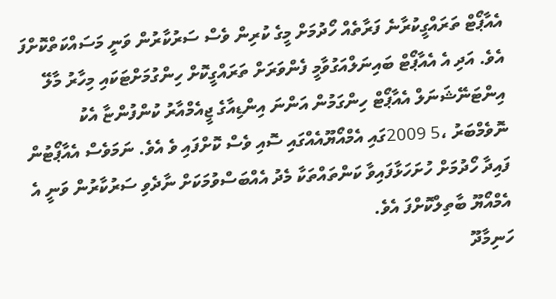އެއާޕޯޓް ތަރައްގީކުރާނެ ފަރާތެއް ހޯދުމަށް މީގެ ކުރިން ވެސް ސަރުކާރުން ވަނީ މަސައްކަތްކޮށްފަ އެވެ. އަދި އެ އެއާޕޯޓް ބައިނަލްއަގުވާމީ ފެންވަރަށް ތަރައްގީކޮށް ހިންގުމަށްޓަކައި މިހާރު މާލޭ އިންޓަނޭޝަނަލް އެއާޕޯޓް ހިންގަމުން އަންނަ އިންޑިއާގެ ޖީއެމްއާރު ކުންފުންޏާ އެކު ނޮވެމްބަރު ،5 2009ގައި އެމްއޯޔޫއެއްގައި ސޮއި ވެސް ކޮށްފައި ވެ އެވެ. ނަމަވެސް އެއާޕޯޓުން ފައިދާ ހޯދުމަށް ހުށަހަޅާފައިވާ ކަންތައްތަކާ މެދު އެއްބަސްވުމަކަށް ނާދެވި ސަރުކާރުން ވަނީ އެ އެމްއޯޔޫ ބާތިލްކޮށްފަ އެވެ.
ހަނިމާދޫ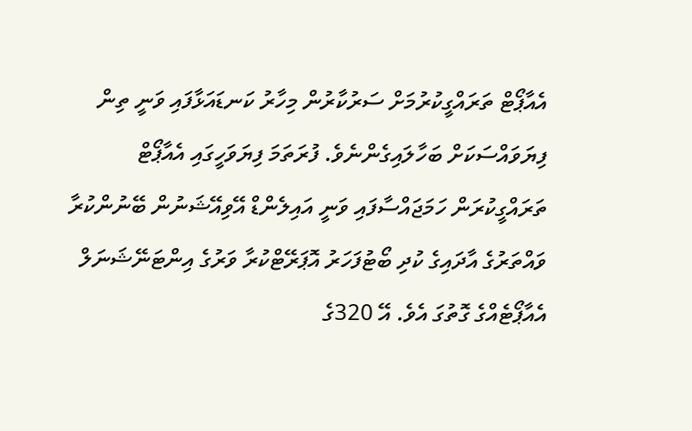އެއާޕޯޓް ތަރައްގީކުރުމަށް ސަރުކާރުން މިހާރު ކަނޑައަޅާފައި ވަނީ ތިން ފިޔަވައްސަކަށް ބަހާލައިގެންނެވެ. ފުރަތަމަ ފިޔަވަހީގައި އެއާޕޯޓް ތަރައްގީކުރަން ހަމަޖައްސާފައި ވަނީ އައިލެންޑް އޭވިއޭޝަނުން ބޭނުންކުރާ ވައްތަރުގެ އާދައިގެ ކުދި ބޯޓުފަހަރު އޮޕަރޭޓްކުރާ ވަރުގެ އިންޓަނޭޝަނަލް އެއާޕޯޓެއްގެ ގޮތުގަ އެވެ. އޭ 320ގެ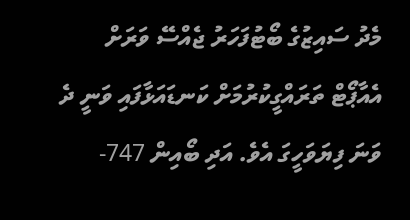މެދު ސައިޒުގެ ބޯޓުފަހަރު ޖެއްސޭ ވަރަށް އެއާޕޯޓް ތަރައްގީކުރުމަށް ކަނޑައަޅާފައި ވަނީ ދެ ވަނަ ފިޔަވަހީގަ އެވެ. އަދި ބޯއިން 747-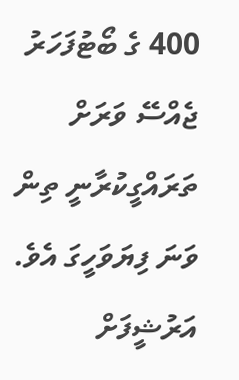400 ގެ ބޯޓުފަހަރު ޖެއްސޭ ވަރަށް ތަރައްގީކުރާނީ ތިން ވަނަ ފިޔަވަހީގަ އެވެ.
އަރުޝީފަށް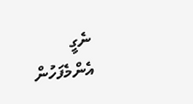ނެގީ
އެންމެފަހުން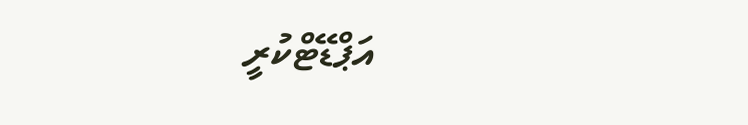އަޕްޑޭޓްކުރީ